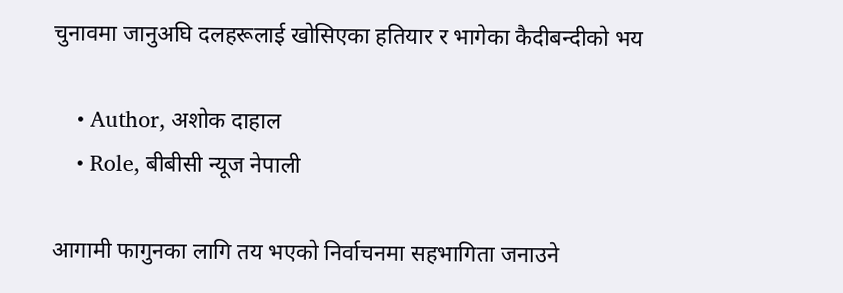चुनावमा जानुअघि दलहरूलाई खोसिएका हतियार र भागेका कैदीबन्दीको भय

    • Author, अशोक दाहाल
    • Role, बीबीसी न्यूज नेपाली

आगामी फागुनका लागि तय भएको निर्वाचनमा सहभागिता जनाउने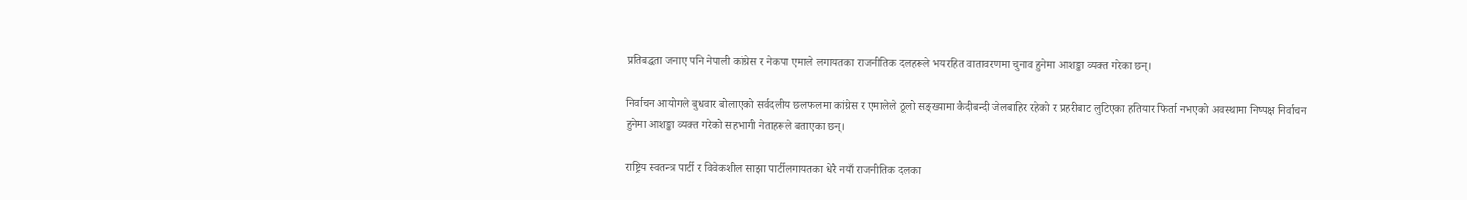प्रतिबद्धता जनाए पनि नेपाली कांग्रेस र नेकपा एमाले लगायतका राजनीतिक दलहरूले भयरहित वातावरणमा चुनाव हुनेमा आशङ्का व्यक्त गरेका छन्।

निर्वाचन आयोगले बुधवार बोलाएको सर्वदलीय छलफलमा कांग्रेस र एमालेले ठूलो सङ्ख्यामा कैदीबन्दी जेलबाहिर रहेको र प्रहरीबाट लुटिएका हतियार फिर्ता नभएको अवस्थामा निष्पक्ष निर्वाचन हुनेमा आशङ्का व्यक्त गरेको सहभागी नेताहरूले बताएका छन्।

राष्ट्रिय स्वतन्त्र पार्टी र विवेकशील साझा पार्टीलगायतका धेरै नयाँ राजनीतिक दलका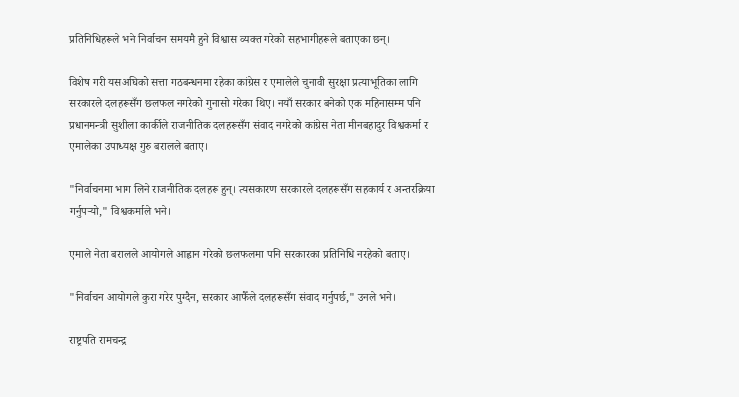प्रतिनिधिहरूले भने निर्वाचन समयमै हुने विश्वास व्यक्त गरेको सहभागीहरूले बताएका छन्।

विशेष गरी यसअघिको सत्ता गठबन्धनमा रहेका कांग्रेस र एमालेले चुनावी सुरक्षा प्रत्याभूतिका लागि सरकारले दलहरूसँग छलफल नगरेको गुनासो गरेका थिए। नयाँ सरकार बनेको एक महिनासम्म पनि प्रधानमन्त्री सुशीला कार्कीले राजनीतिक दलहरूसँग संवाद नगरेको कांग्रेस नेता मीनबहादुर विश्वकर्मा र एमालेका उपाध्यक्ष गुरु बरालले बताए।

"निर्वाचनमा भाग लिने राजनीतिक दलहरू हुन्। त्यसकारण सरकारले दलहरूसँग सहकार्य र अन्तरक्रिया गर्नुपर्‍यो," विश्वकर्माले भने।

एमाले नेता बरालले आयोगले आह्वान गरेको छलफलमा पनि सरकारका प्रतिनिधि नरहेको बताए।

"निर्वाचन आयोगले कुरा गरेर पुग्दैन, सरकार आफैँले दलहरूसँग संवाद गर्नुपर्छ," उनले भने।

राष्ट्रपति रामचन्द्र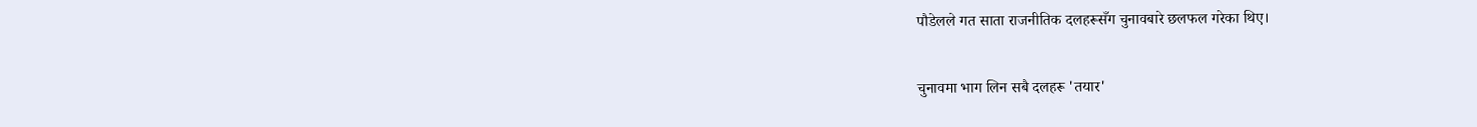पौडेलले गत साता राजनीतिक दलहरूसँग चुनावबारे छलफल गरेका थिए।

चुनावमा भाग लिन सबै दलहरू 'तयार'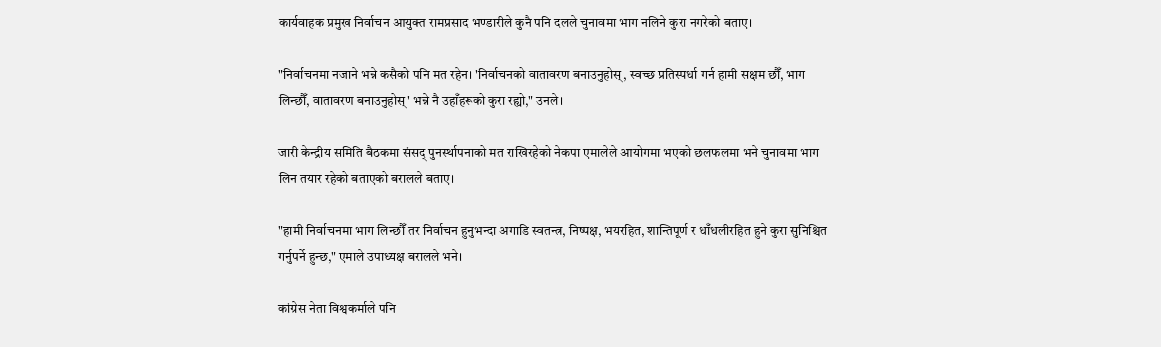कार्यवाहक प्रमुख निर्वाचन आयुक्त रामप्रसाद भण्डारीले कुनै पनि दलले चुनावमा भाग नलिने कुरा नगरेको बताए।

"निर्वाचनमा नजाने भन्ने कसैको पनि मत रहेन। 'निर्वाचनको वातावरण बनाउनुहोस्, स्वच्छ प्रतिस्पर्धा गर्न हामी सक्षम छौँ, भाग लिन्छौँ, वातावरण बनाउनुहोस्' भन्ने नै उहाँहरूको कुरा रह्यो," उनले।

जारी केन्द्रीय समिति बैठकमा संसद् पुनर्स्थापनाको मत राखिरहेको नेकपा एमालेले आयोगमा भएको छलफलमा भने चुनावमा भाग लिन तयार रहेको बताएको बरालले बताए।

"हामी निर्वाचनमा भाग लिन्छौँ तर निर्वाचन हुनुभन्दा अगाडि स्वतन्त्र, निष्पक्ष, भयरहित, शान्तिपूर्ण र धाँधलीरहित हुने कुरा सुनिश्चित गर्नुपर्ने हुन्छ," एमाले उपाध्यक्ष बरालले भने।

कांग्रेस नेता विश्वकर्माले पनि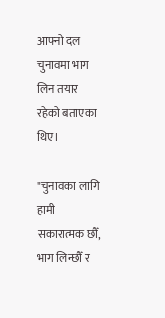आफ्नो दल चुनावमा भाग लिन तयार रहेको बताएका थिए।

"चुनावका लागि हामी सकारात्मक छौँ, भाग लिन्छौँ र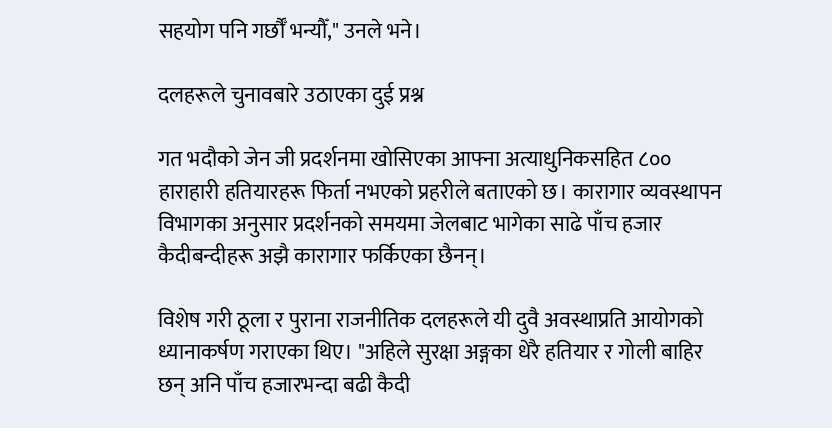सहयोग पनि गर्छौँ भन्यौँ," उनले भने।

दलहरूले चुनावबारे उठाएका दुई प्रश्न

गत भदौको जेन जी प्रदर्शनमा खोसिएका आफ्ना अत्याधुनिकसहित ८०० हाराहारी हतियारहरू फिर्ता नभएको प्रहरीले बताएको छ। कारागार व्यवस्थापन विभागका अनुसार प्रदर्शनको समयमा जेलबाट भागेका साढे पाँच हजार कैदीबन्दीहरू अझै कारागार फर्किएका छैनन्।

विशेष गरी ठूला र पुराना राजनीतिक दलहरूले यी दुवै अवस्थाप्रति आयोगको ध्यानाकर्षण गराएका थिए। "अहिले सुरक्षा अङ्गका धेरै हतियार र गोली बाहिर छन् अनि पाँच हजारभन्दा बढी कैदी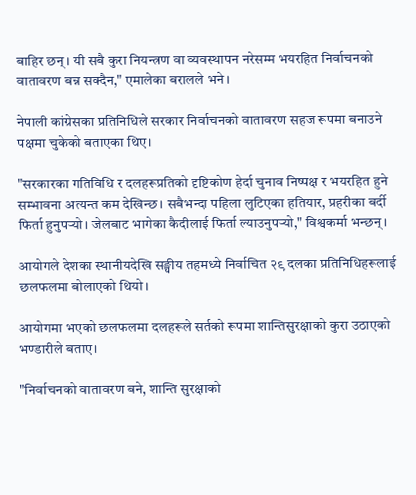बाहिर छन्। यी सबै कुरा नियन्त्रण वा व्यवस्थापन नरेसम्म भयरहित निर्वाचनको वातावरण बन्न सक्दैन," एमालेका बरालले भने।

नेपाली कांग्रेसका प्रतिनिधिले सरकार निर्वाचनको वातावरण सहज रूपमा बनाउने पक्षमा चुकेको बताएका थिए।

"सरकारका गतिविधि र दलहरूप्रतिको दृष्टिकोण हेर्दा चुनाव निष्पक्ष र भयरहित हुने सम्भावना अत्यन्त कम देखिन्छ। सबैभन्दा पहिला लुटिएका हतियार, प्रहरीका बर्दी फिर्ता हुनुपर्‍यो। जेलबाट भागेका कैदीलाई फिर्ता ल्याउनुपर्‍यो," विश्वकर्मा भन्छन्।

आयोगले देशका स्थानीयदेखि सङ्घीय तहमध्ये निर्वाचित २९ दलका प्रतिनिधिहरूलाई छलफलमा बोलाएको थियो।

आयोगमा भएको छलफलमा दलहरूले सर्तको रूपमा शान्तिसुरक्षाको कुरा उठाएको भण्डारीले बताए।

"निर्वाचनको वातावरण बने, शान्ति सुरक्षाको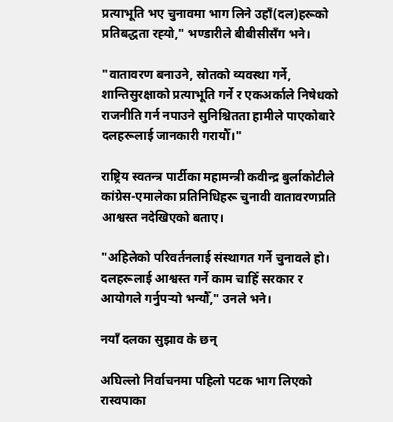प्रत्याभूति भए चुनावमा भाग लिने उहाँ(दल)हरूको प्रतिबद्धता रह्‍यो," भण्डारीले बीबीसीसँग भने।

"वातावरण बनाउने, स्रोतको व्यवस्था गर्ने, शान्तिसुरक्षाको प्रत्याभूति गर्ने र एकअर्काले निषेधको राजनीति गर्न नपाउने सुनिश्चितता हामीले पाएकोबारे दलहरूलाई जानकारी गरायौँ।"

राष्ट्रिय स्वतन्त्र पार्टीका महामन्त्री कवीन्द्र बुर्लाकोटीले कांग्रेस-एमालेका प्रतिनिधिहरू चुनावी वातावरणप्रति आश्वस्त नदेखिएको बताए।

"अहिलेको परिवर्तनलाई संस्थागत गर्ने चुनावले हो। दलहरूलाई आश्वस्त गर्ने काम चाहिँ सरकार र आयोगले गर्नुपर्‍यो भन्यौँ," उनले भने।

नयाँ दलका सुझाव के छन्

अघिल्लो निर्वाचनमा पहिलो पटक भाग लिएको रास्वपाका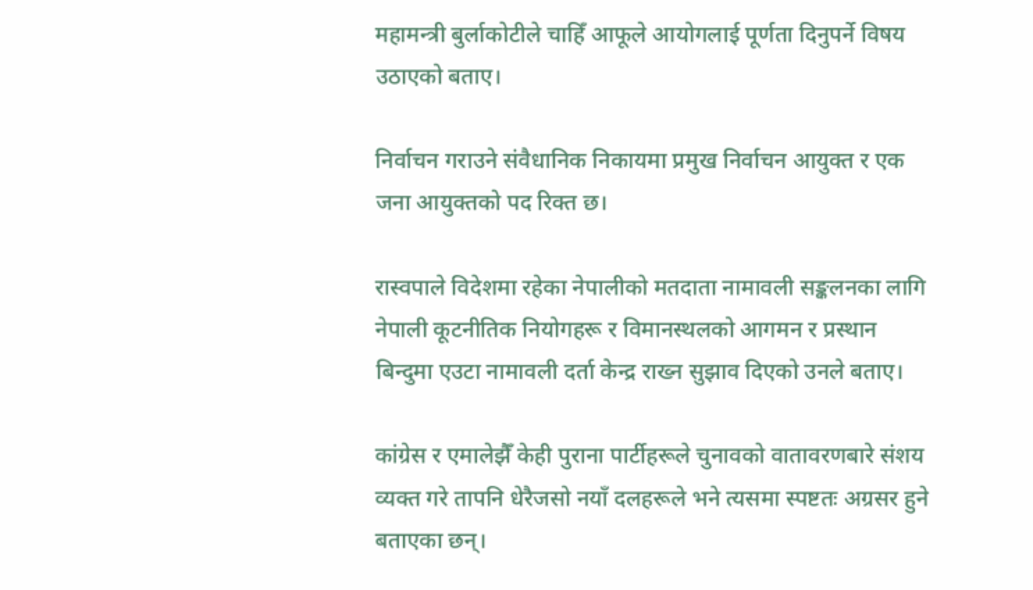महामन्त्री बुर्लाकोटीले चाहिँ आफूले आयोगलाई पूर्णता दिनुपर्ने विषय उठाएको बताए।

निर्वाचन गराउने संवैधानिक निकायमा प्रमुख निर्वाचन आयुक्त र एक जना आयुक्तको पद रिक्त छ।

रास्वपाले विदेशमा रहेका नेपालीको मतदाता नामावली सङ्कलनका लागि नेपाली कूटनीतिक नियोगहरू र विमानस्थलको आगमन र प्रस्थान बिन्दुमा एउटा नामावली दर्ता केन्द्र राख्न सुझाव दिएको उनले बताए।

कांग्रेस र एमालेझैँ केही पुराना पार्टीहरूले चुनावको वातावरणबारे संशय व्यक्त गरे तापनि धेरैजसो नयाँ दलहरूले भने त्यसमा स्पष्टतः अग्रसर हुने बताएका छन्।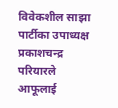विवेकशील साझा पार्टीका उपाध्यक्ष प्रकाशचन्द्र परियारले आफूलाई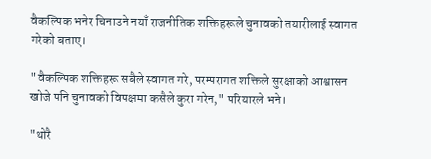वैकल्पिक भनेर चिनाउने नयाँ राजनीतिक शक्तिहरूले चुनावको तयारीलाई स्वागत गरेको बताए।

"वैकल्पिक शक्तिहरू सबैले स्वागत गरे, परम्परागत शक्तिले सुरक्षाको आश्वासन खोजे पनि चुनावको विपक्षमा कसैले कुरा गरेन," परियारले भने।

"थोरै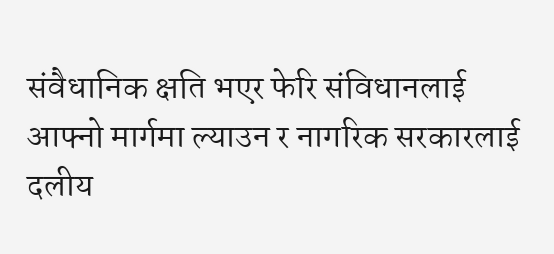संवैधानिक क्षति भएर फेरि संविधानलाई आफ्नो मार्गमा ल्याउन र नागरिक सरकारलाई दलीय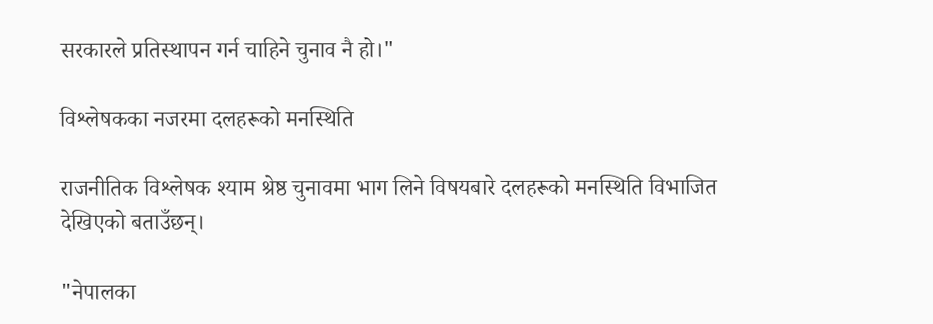सरकारले प्रतिस्थापन गर्न चाहिने चुनाव नै हो।"

विश्लेषकका नजरमा दलहरूको मनस्थिति

राजनीतिक विश्लेषक श्याम श्रेष्ठ चुनावमा भाग लिने विषयबारे दलहरूको मनस्थिति विभाजित देखिएको बताउँछन्।

"नेपालका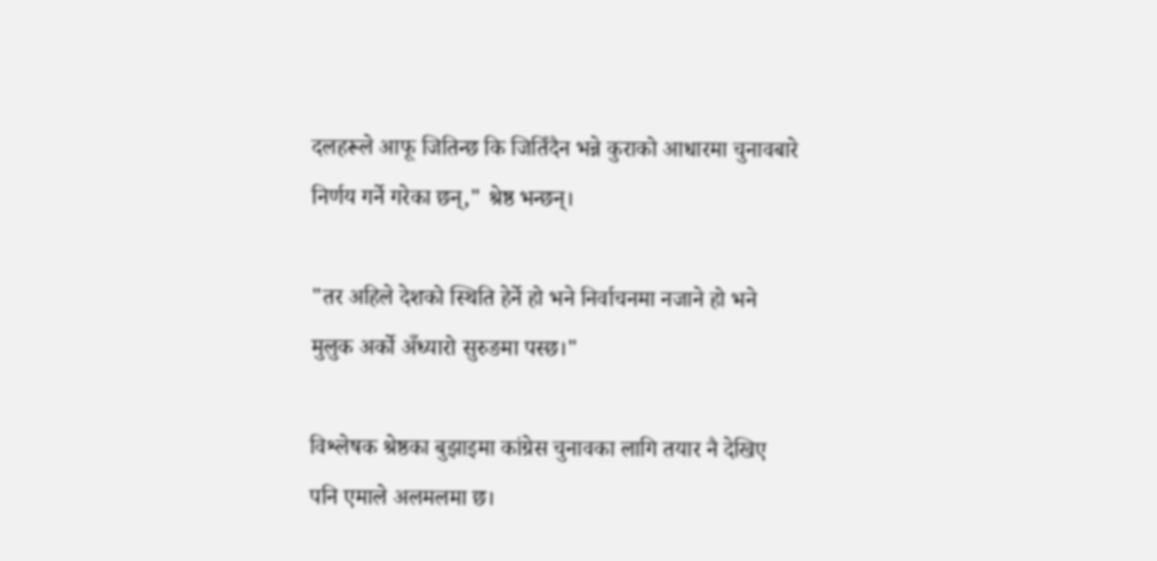दलहरूले आफू जितिन्छ कि जितिँदैन भन्ने कुराको आधारमा चुनावबारे निर्णय गर्ने गरेका छन्," श्रेष्ठ भन्छन्।

"तर अहिले देशको स्थिति हेर्ने हो भने निर्वाचनमा नजाने हो भने मुलुक अर्को अँध्यारो सुरुङमा पस्छ।"

विश्लेषक श्रेष्ठका बुझाइमा कांग्रेस चुनावका लागि तयार नै देखिए पनि एमाले अलमलमा छ।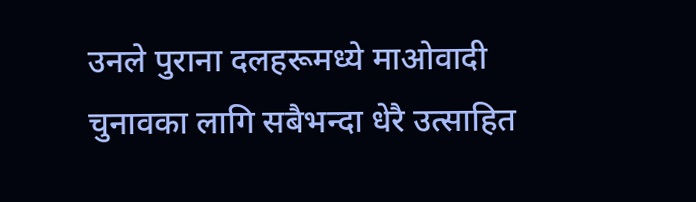उनले पुराना दलहरूमध्ये माओवादी चुनावका लागि सबैभन्दा धेरै उत्साहित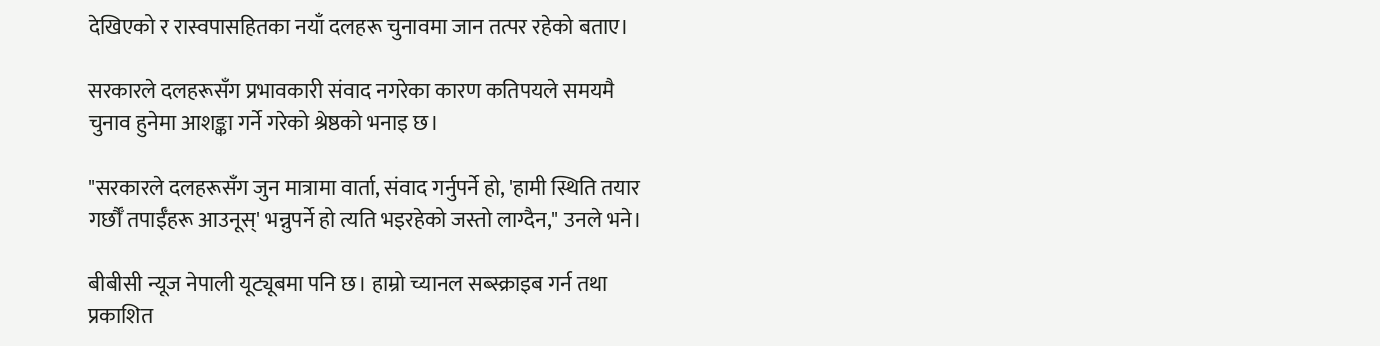देखिएको र रास्वपासहितका नयाँ दलहरू चुनावमा जान तत्पर रहेको बताए।

सरकारले दलहरूसँग प्रभावकारी संवाद नगरेका कारण कतिपयले समयमै चुनाव हुनेमा आशङ्का गर्ने गरेको श्रेष्ठको भनाइ छ।

"सरकारले दलहरूसँग जुन मात्रामा वार्ता, संवाद गर्नुपर्ने हो, 'हामी स्थिति तयार गर्छौँ तपाईँहरू आउनूस्' भन्नुपर्ने हो त्यति भइरहेको जस्तो लाग्दैन," उनले भने।

बीबीसी न्यूज नेपाली यूट्यूबमा पनि छ। हाम्रो च्यानल सब्स्क्राइब गर्न तथा प्रकाशित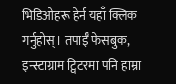भिडिओहरू हेर्न यहाँ क्लिक गर्नुहोस्। तपाईँ फेसबुक, इन्स्टाग्राम ट्विटरमा पनि हाम्रा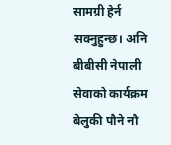सामग्री हेर्न सक्नुहुन्छ। अनि बीबीसी नेपाली सेवाको कार्यक्रम बेलुकी पौने नौ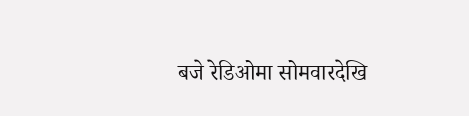बजे रेडिओमा सोमवारदेखि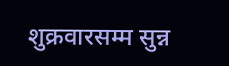शुक्रवारसम्म सुन्न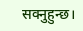सक्नुहुन्छ।